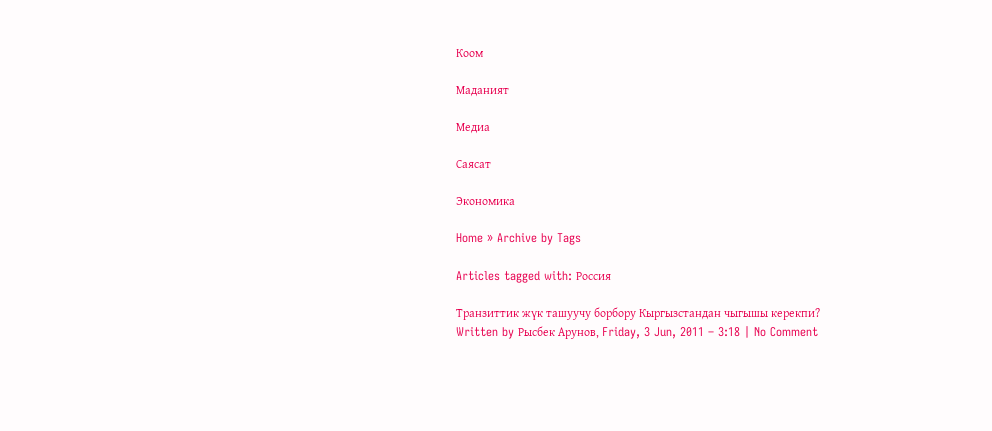Коом

Маданият

Медиа

Саясат

Экономика

Home » Archive by Tags

Articles tagged with: Россия

Транзиттик жүк ташуучу борбору Кыргызстандан чыгышы керекпи?
Written by Рысбек Арунов, Friday, 3 Jun, 2011 – 3:18 | No Comment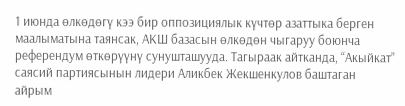1 июнда өлкөдөгү кээ бир оппозициялык күчтөр азаттыка берген маалыматына таянсак, АКШ базасын өлкөдөн чыгаруу боюнча референдум өткөрүүнү сунушташууда. Тагыраак айтканда, “Акыйкат” саясий партиясынын лидери Аликбек Жекшенкулов баштаган айрым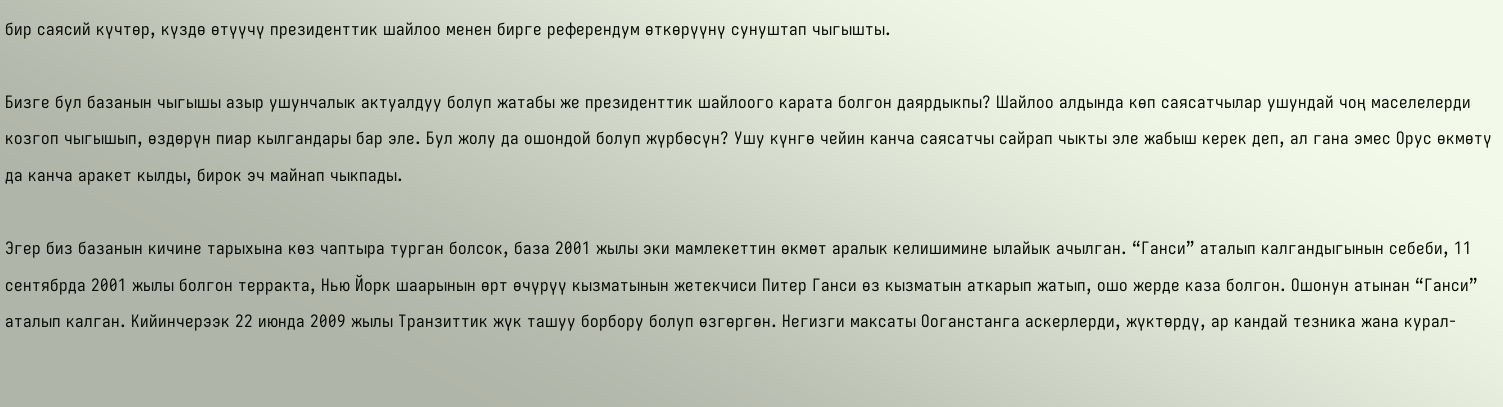бир саясий күчтөр, күздө өтүүчү президенттик шайлоо менен бирге референдум өткөрүүнү сунуштап чыгышты.

Бизге бул базанын чыгышы азыр ушунчалык актуалдуу болуп жатабы же президенттик шайлоого карата болгон даярдыкпы? Шайлоо алдында көп саясатчылар ушундай чоң маселелерди козгоп чыгышып, өздөрүн пиар кылгандары бар эле. Бул жолу да ошондой болуп жүрбөсүн? Ушу күнгө чейин канча саясатчы сайрап чыкты эле жабыш керек деп, ал гана эмес Орус өкмөтү да канча аракет кылды, бирок эч майнап чыкпады.

Эгер биз базанын кичине тарыхына көз чаптыра турган болсок, база 2001 жылы эки мамлекеттин өкмөт аралык келишимине ылайык ачылган. “Ганси” аталып калгандыгынын себеби, 11 сентябрда 2001 жылы болгон терракта, Нью Йорк шаарынын өрт өчүрүү кызматынын жетекчиси Питер Ганси өз кызматын аткарып жатып, ошо жерде каза болгон. Ошонун атынан “Ганси” аталып калган. Кийинчерээк 22 июнда 2009 жылы Транзиттик жүк ташуу борбору болуп өзгөргөн. Негизги максаты Ооганстанга аскерлерди, жүктөрдү, ар кандай тезника жана курал-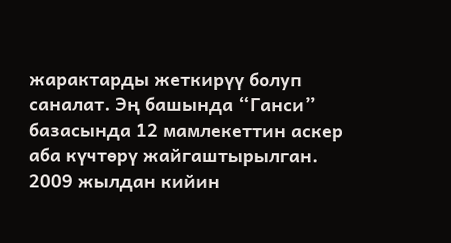жарактарды жеткирүү болуп саналат. Эң башында “Ганси” базасында 12 мамлекеттин аскер аба күчтөрү жайгаштырылган. 2009 жылдан кийин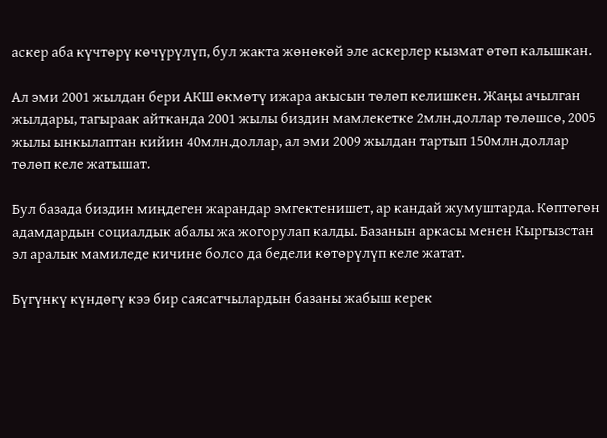аскер аба күчтөрү көчүрүлүп, бул жакта жөнөкөй эле аскерлер кызмат өтөп калышкан.

Ал эми 2001 жылдан бери АКШ өкмөтү ижара акысын төлөп келишкен. Жаңы ачылган жылдары, тагыраак айтканда 2001 жылы биздин мамлекетке 2млн.доллар төлөшсө, 2005 жылы ынкылаптан кийин 40млн.доллар, ал эми 2009 жылдан тартып 150млн.доллар төлөп келе жатышат.

Бул базада биздин миңдеген жарандар эмгектенишет, ар кандай жумуштарда. Көптөгөн адамдардын социалдык абалы жа жогорулап калды. Базанын аркасы менен Кыргызстан эл аралык мамиледе кичине болсо да бедели көтөрүлүп келе жатат.

Бүгүнкү күндөгү кээ бир саясатчылардын базаны жабыш керек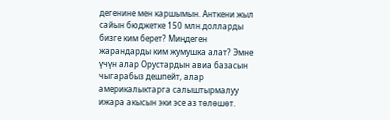дегенине мен каршымын. Анткени жыл сайын бюджетке 150 млн.долларды бизге ким берет? Миңдеген жарандарды ким жумушка алат? Эмне үчүн алар Орустардын авиа базасын чыгарабыз дешпейт, алар америкалыктарга салыштырмалуу ижара акысын эки эсе аз төлөшөт.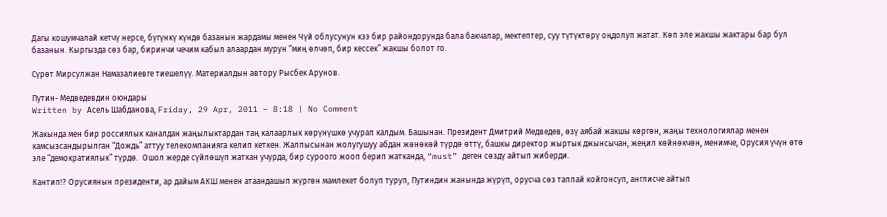Дагы кошумчалай кетчү нерсе, бүгүнкү күндө базанын жардамы менен Чүй облусунун кээ бир райондорунда бала бакчалар, мектептер, суу түтүктөрү оңдолуп жатат. Көп эле жакшы жактары бар бул базанын. Кыргызда сөз бар, биринчи чечим кабыл алаардан мурун “миң өлчөп, бир кессек” жакшы болот го.

Сүрөт Мирсулжан Намазалиевге тиешелүү. Материалдын автору Рысбек Арунов.

Путин- Медведевдин оюндары
Written by Асель Шабданова, Friday, 29 Apr, 2011 – 8:18 | No Comment

Жакында мен бир россиялык каналдан жаңылыктардан таң калаарлык көрүнүшкө учурап калдым. Башынан. Президент Дмитрий Медведев, өзү аябай жакшы көргөн, жаңы технологиялар менен камсызсандырылган “Дождь” аттуу телекомпанияга келип кеткен. Жалпысынан жолугушуу абдан жөнөкөй түрдө өттү, башкы директор жыртык джынсычан, жеңил көйнөкчөн, менимче, Орусия үчүн өтө эле “демократиялык” түрдө.  Ошол жерде сүйлөшүп жаткан учурда, бир суроого жооп берип жатканда, “must” деген сөздү айтып жиберди.

Кантип!? Орусиянын президенти, ар дайым АКШ менен атаандашып жүргөн мамлекет болуп туруп, Путиндин жанында жүрүп, орусча сөз таппай койгонсуп, англисче айтып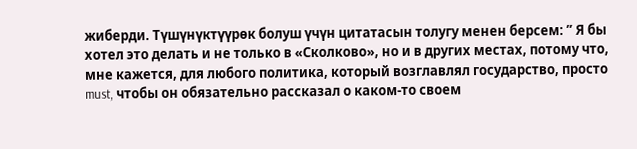жиберди. Түшүнүктүүрөк болуш үчүн цитатасын толугу менен берсем: ” Я бы хотел это делать и не только в «Сколково», но и в других местах, потому что, мне кажется, для любого политика, который возглавлял государство, просто must, чтобы он обязательно рассказал о каком-то своем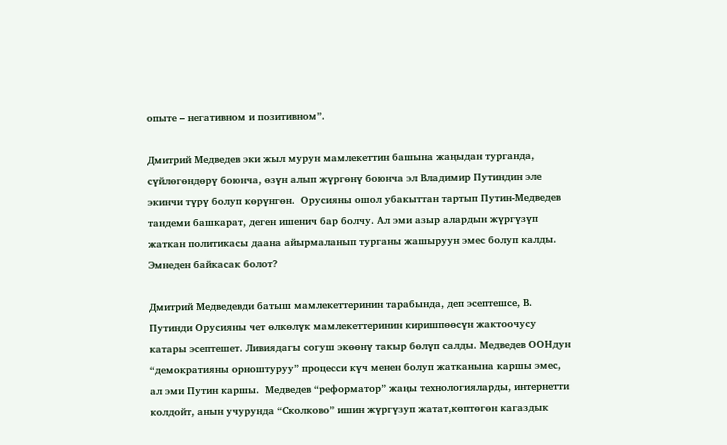опыте – негативном и позитивном”.

Дмитрий Медведев эки жыл мурун мамлекеттин башына жаңыдан турганда, сүйлөгөндөрү боюнча, өзүн алып жүргөнү боюнча эл Владимир Путиндин эле экинчи түрү болуп көрүнгөн.  Орусияны ошол убакыттан тартып Путин-Медведев тандеми башкарат, деген ишенич бар болчу. Ал эми азыр алардын жүргүзүп жаткан политикасы даана айырмаланып турганы жашыруун эмес болуп калды. Эмнеден байкасак болот?

Дмитрий Медведевди батыш мамлекеттеринин тарабында, деп эсептешсе, В. Путинди Орусияны чет өлкөлүк мамлекеттеринин киришпөөсүн жактоочусу катары эсептешет. Ливиядагы согуш экөөнү такыр бөлүп салды. Медведев ООНдун “демократияны орноштуруу” процесси күч менен болуп жатканына каршы эмес, ал эми Путин каршы.  Медведев “реформатор” жаңы технологияларды, интернетти колдойт, анын учурунда “Сколково” ишин жүргүзуп жатат,көптөгөн кагаздык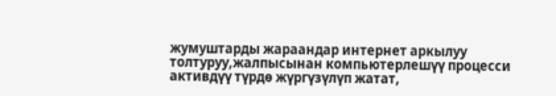жумуштарды жараандар интернет аркылуу толтуруу,жалпысынан компьютерлешүү процесси активдүү түрдө жүргүзүлүп жатат,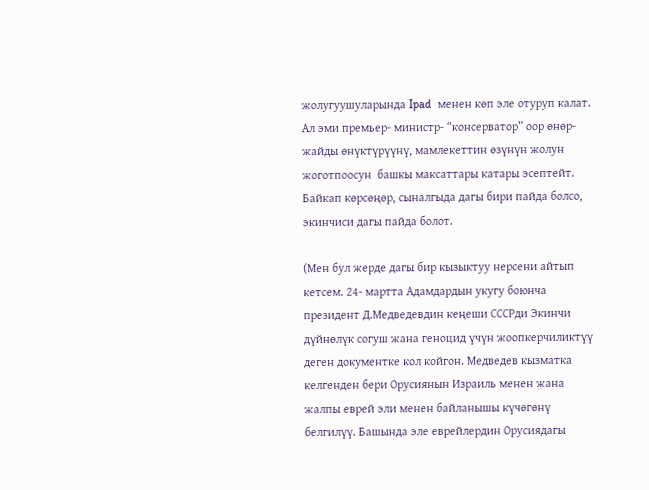жолугуушуларында Ipad  менен көп эле отуруп калат. Ал эми премьер- министр- “консерватор” оор өнөр-жайды өнүктүрүүнү, мамлекеттин өзүнүн жолун жоготпоосун  башкы максаттары катары эсептейт. Байкап көрсөңөр, сыналгыда дагы бири пайда болсо, экинчиси дагы пайда болот.

(Мен бул жерде дагы бир кызыктуу нерсени айтып кетсем. 24- мартта Адамдардын укугу боюнча президент Д.Медведевдин кеңеши СССРди Экинчи дүйнөлүк согуш жана геноцид үчүн жоопкерчиликтүү деген документке кол койгон. Медведев кызматка келгенден бери Орусиянын Израиль менен жана жалпы еврей эли менен байланышы күчөгөнү белгилүү. Башында эле еврейлердин Орусиядагы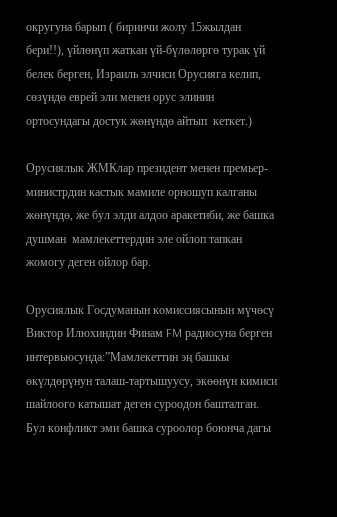округуна барып ( биринчи жолу 15жылдан бери!!), үйлөнүп жаткан үй-бүлөлөргө турак үй белек берген, Израиль элчиси Орусияга келип, сөзүндө еврей эли менен орус элинин ортосундагы достук жөнүндө айтып  кеткет.)

Орусиялык ЖМКлар президент менен премьер-министрдин кастык мамиле орношуп калганы жөнүндө, же бул элди алдоо аракетиби, же башка душман  мамлекеттердин эле ойлоп тапкан жомогу деген ойлор бар.

Орусиялык Госдуманын комиссиясынын мүчөсү  Виктор Илюхиндин Финам FM радиосуна берген интервьюсунда:”Мамлекеттин эң башкы өкүлдөрүнун талаш-тартышуусу, экөөнүн кимиси шайлоого катышат деген суроодон башталган. Бул конфликт эми башка суроолор боюнча дагы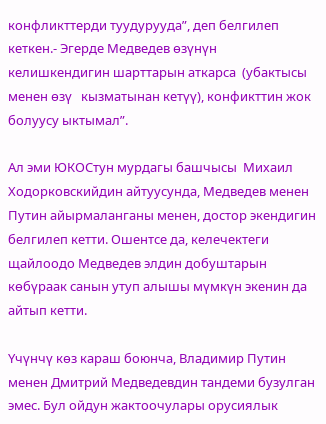конфликттерди туудурууда”, деп белгилеп кеткен.- Эгерде Медведев өзүнүн келишкендигин шарттарын аткарса  (убактысы менен өзү   кызматынан кетүү), конфикттин жок болуусу ыктымал”.

Ал эми ЮКОСтун мурдагы башчысы  Михаил Ходорковскийдин айтуусунда, Медведев менен Путин айырмаланганы менен, достор экендигин белгилеп кетти. Ошентсе да, келечектеги щайлоодо Медведев элдин добуштарын көбүраак санын утуп алышы мүмкүн экенин да айтып кетти.

Үчүнчү көз караш боюнча, Владимир Путин менен Дмитрий Медведевдин тандеми бузулган эмес. Бул ойдун жактоочулары орусиялык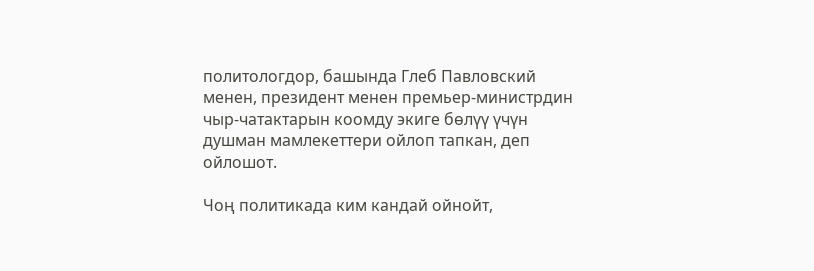политологдор, башында Глеб Павловский менен, президент менен премьер-министрдин чыр-чатактарын коомду экиге бөлүү үчүн душман мамлекеттери ойлоп тапкан, деп ойлошот.

Чоң политикада ким кандай ойнойт,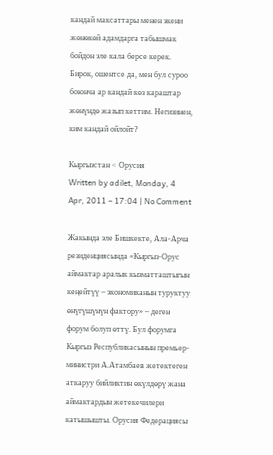кандай максаттары менен экени жөнөкөй адамдарга табышмак бойдон эле кала берсе керек.  Бирок, ошентсе да, мен бул суроо боюнча ар кандай көз караштар жөнүндө жазып кеттим. Негизинен, ким кандай ойлойт?

Кыргызстан < Орусия
Written by adilet, Monday, 4 Apr, 2011 – 17:04 | No Comment

Жакында эле Бишкекте, Ала-Арча резиденциясында «Кыргыз-Орус аймактар аралык кызматташтыгын кеңейтүү – экономиканын туруктуу өнүгүшүнүн фактору» – деген форум болуп өттү. Бул форумга Кыргыз Республикасынын премьер-министри А.Атамбаев жетектеген аткаруу бийликтин өкүлдөрү жана аймактардын жетекечилери катышышты. Орусия Федерациясы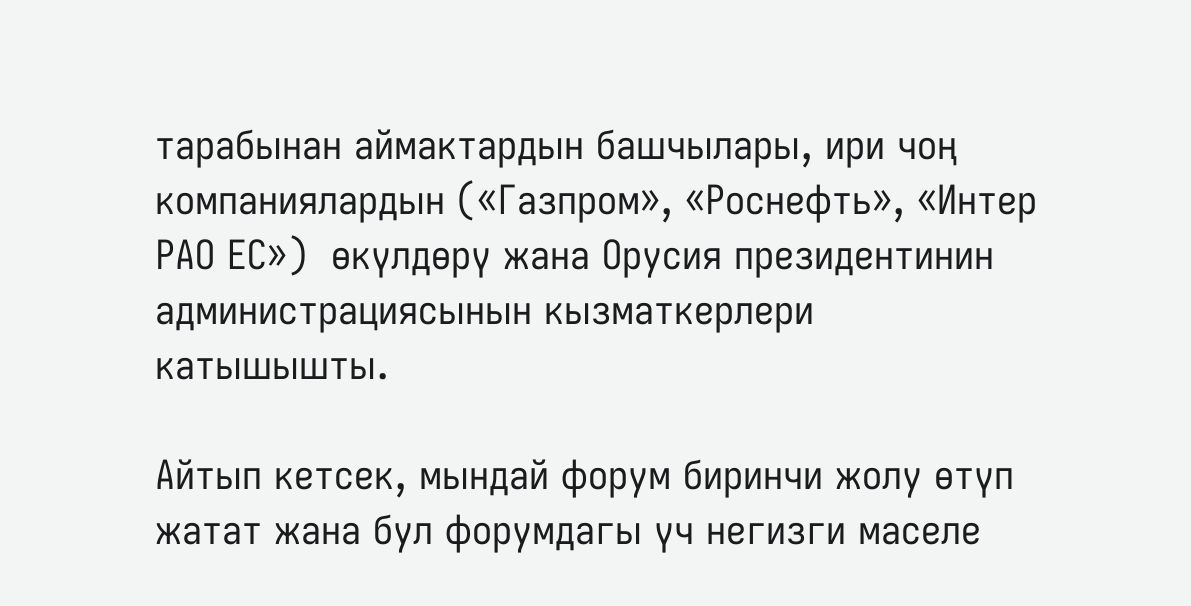тарабынан аймактардын башчылары, ири чоң компаниялардын («Газпром», «Роснефть», «Интер РАО ЕС»)  өкүлдөрү жана Орусия президентинин администрациясынын кызматкерлери катышышты.

Айтып кетсек, мындай форум биринчи жолу өтүп жатат жана бул форумдагы үч негизги маселе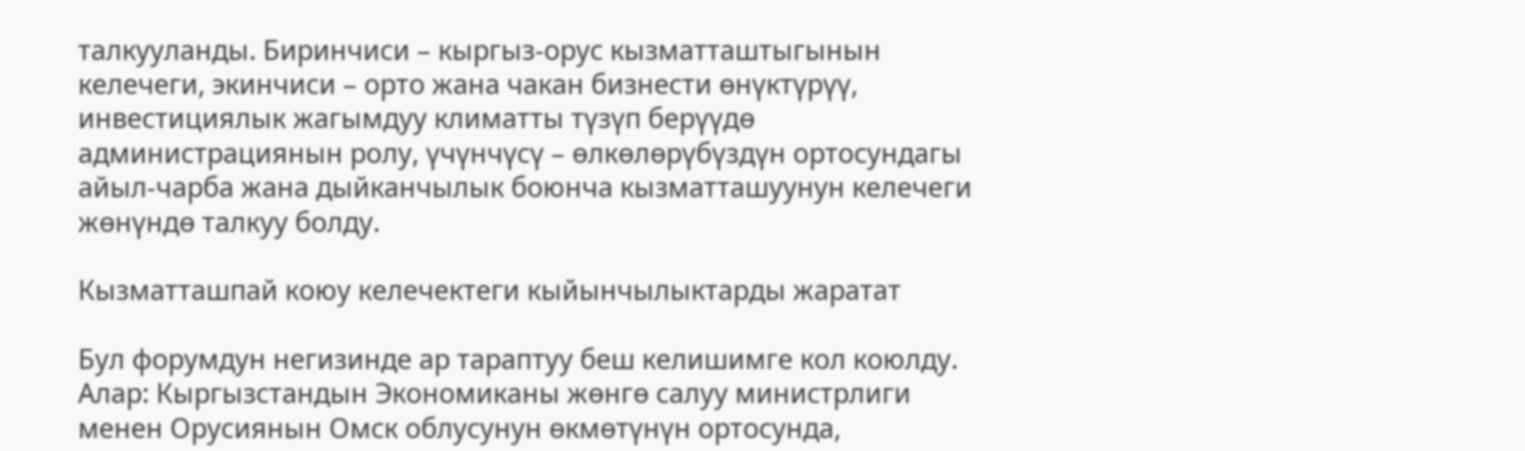талкууланды. Биринчиси – кыргыз-орус кызматташтыгынын келечеги, экинчиси – орто жана чакан бизнести өнүктүрүү, инвестициялык жагымдуу климатты түзүп берүүдө администрациянын ролу, үчүнчүсү – өлкөлөрүбүздүн ортосундагы айыл-чарба жана дыйканчылык боюнча кызматташуунун келечеги жөнүндө талкуу болду.

Кызматташпай коюу келечектеги кыйынчылыктарды жаратат

Бул форумдун негизинде ар тараптуу беш келишимге кол коюлду. Алар: Кыргызстандын Экономиканы жөнгө салуу министрлиги менен Орусиянын Омск облусунун өкмөтүнүн ортосунда,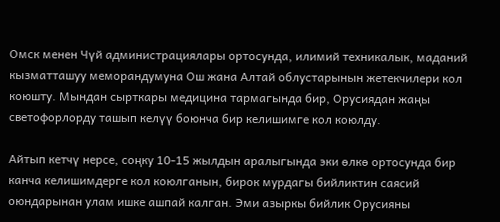Омск менен Чүй администрациялары ортосунда, илимий техникалык, маданий кызматташуу меморандумуна Ош жана Алтай облустарынын жетекчилери кол коюшту. Мындан сырткары медицина тармагында бир, Орусиядан жаңы светофорлорду ташып келүү боюнча бир келишимге кол коюлду.

Айтып кетчү нерсе, соңку 10-15 жылдын аралыгында эки өлкө ортосунда бир канча келишимдерге кол коюлганын, бирок мурдагы бийликтин саясий оюндарынан улам ишке ашпай калган. Эми азыркы бийлик Орусияны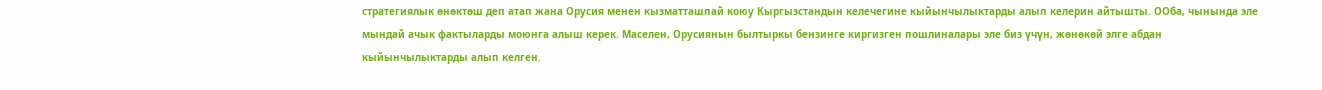стратегиялык өнөктөш деп атап жана Орусия менен кызматташпай коюу Кыргызстандын келечегине кыйынчылыктарды алып келерин айтышты. ООба, чынында эле мындай ачык фактыларды моюнга алыш керек. Маселен, Орусиянын былтыркы бензинге киргизген пошлиналары эле биз үчүн, жөнөкөй элге абдан кыйынчылыктарды алып келген.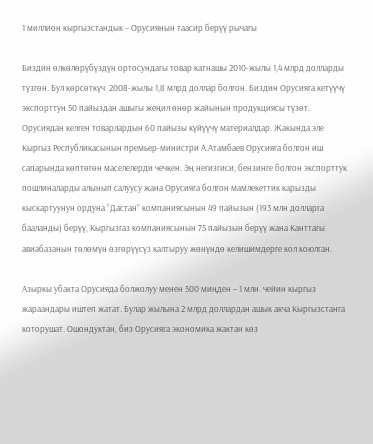1 миллион кыргызстандык – Орусиянын таасир берүү рычагы

Биздин өлкөлөрүбүздүн ортосундагы товар катнашы 2010-жылы 1,4 млрд долларды түзгөн. Бул көрсөткүч  2008-жылы 1,8 млрд доллар болгон. Биздин Орусияга кетүүчү экспорттун 50 пайыздан ашыгы жеңил өнөр жайынын продукциясы түзөт. Орусиядан келген товарлардын 60 пайызы күйүүчү материалдар. Жакында эле Кыргыз Республикасынын премьер-министри А.Атамбаев Орусияга болгон иш сапарында көптөгөн маселелерди чечкен. Эң негизгиси, бензинге болгон экспорттук пошлиналарды алынып салуусу жана Орусияга болгон мамлекеттик карызды кыскартуунун ордуна “Дастан” компаниясынын 49 пайызын (193 млн долларга бааланды) берүү, Кыргызгаз компаниясынын 75 пайызын берүү жана Канттагы авиабазанын төлөмүн өзгөрүүсүз калтыруу жөнүндө келишимдерге кол коюлган.

Азыркы убакта Орусияда болжолуу менен 500 миңден – 1 млн. чейин кыргыз жараандары иштеп жатат. Булар жылына 2 млрд доллардан ашык акча Кыргызстанга которушат. Ошондуктан, биз Орусияга экономика жактан көз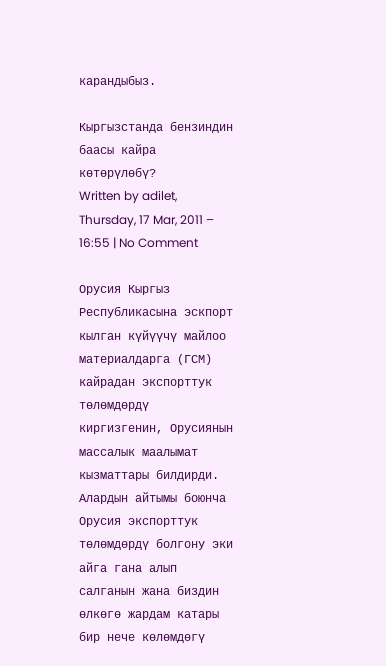карандыбыз.

Кыргызстанда бензиндин баасы кайра көтөрүлөбү?
Written by adilet, Thursday, 17 Mar, 2011 – 16:55 | No Comment

Орусия Кыргыз Республикасына эскпорт  кылган күйүүчү майлоо материалдарга (ГСМ) кайрадан экспорттук төлөмдөрдү киргизгенин, Орусиянын массалык маалымат кызматтары билдирди. Алардын айтымы боюнча Орусия экспорттук төлөмдөрдү болгону эки айга гана алып салганын жана биздин өлкөгө жардам катары бир нече көлөмдөгү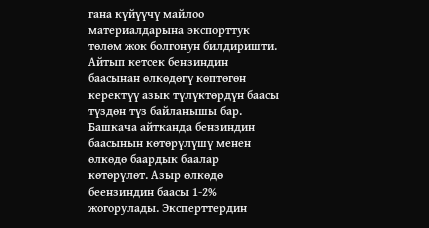гана күйүүчү майлоо материалдарына экспорттук төлөм жок болгонун билдиришти. Айтып кетсек бензиндин баасынан өлкөдөгү көптөгөн керектүү азык түлүктөрдүн баасы түздөн түз байланышы бар. Башкача айтканда бензиндин баасынын көтөрүлүшү менен өлкөдө баардык баалар көтөрүлөт. Азыр өлкөдө беензиндин баасы 1-2% жогорулады. Эксперттердин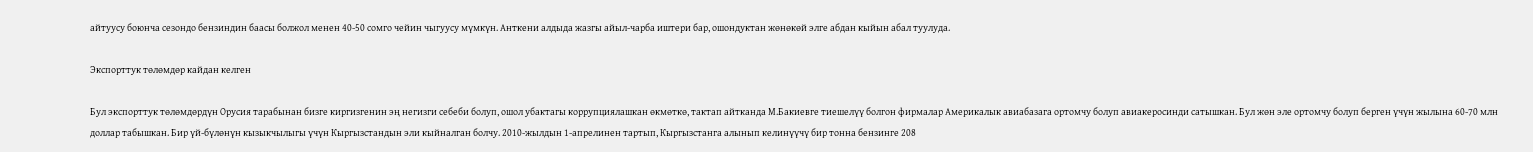айтуусу боюнча сезондо бензиндин баасы болжол менен 40-50 сомго чейин чыгуусу мүмкүн. Анткени алдыда жазгы айыл-чарба иштери бар, ошондуктан жөнөкөй элге абдан кыйын абал туулуда.

Экспорттук төлөмдөр кайдан келген

Бул экспорттук төлөмдөрдүн Орусия тарабынан бизге киргизгенин эң негизги себеби болуп, ошол убактагы коррупциялашкан өкмөткө, тактап айтканда М.Бакиевге тиешелүү болгон фирмалар Америкалык авиабазага ортомчу болуп авиакеросинди сатышкан. Бул жөн эле ортомчу болуп берген үчүн жылына 60-70 млн доллар табышкан. Бир үй-бүлөнүн кызыкчылыгы үчүн Кыргызстандын эли кыйналган болчу. 2010-жылдын 1-апрелинен тартып, Кыргызстанга алынып келинүүчү бир тонна бензинге 208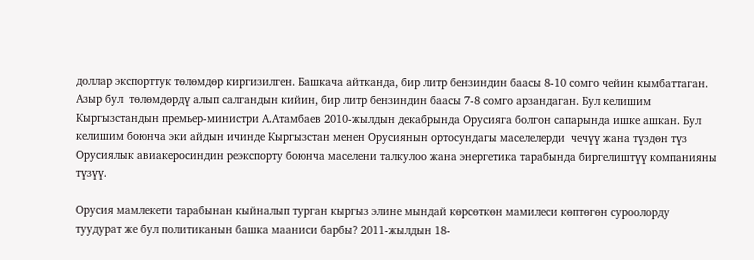доллар экспорттук төлөмдөр киргизилген. Башкача айтканда, бир литр бензиндин баасы 8-10 сомго чейин кымбаттаган. Азыр бул  төлөмдөрдү алып салгандын кийин, бир литр бензиндин баасы 7-8 сомго арзандаган. Бул келишим Кыргызстандын премьер-министри А.Атамбаев 2010-жылдын декабрында Орусияга болгон сапарында ишке ашкан. Бул келишим боюнча эки айдын ичинде Кыргызстан менен Орусиянын ортосундагы маселелерди  чечүү жана түздөн түз Орусиялык авиакеросиндин реэкспорту боюнча маселени талкулоо жана энергетика тарабында биргелиштүү компанияны түзүү.

Орусия мамлекети тарабынан кыйналып турган кыргыз элине мындай көрсөткөн мамилеси көптөгөн суроолорду туудурат же бул политиканын башка мааниси барбы? 2011-жылдын 18-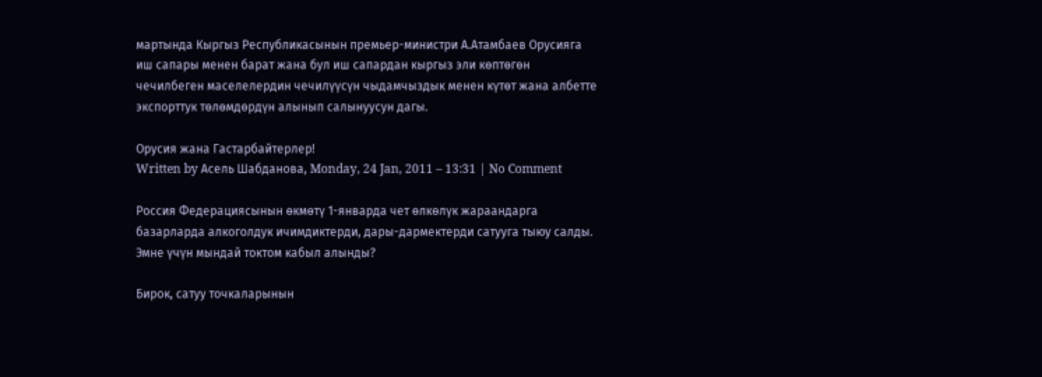мартында Кыргыз Республикасынын премьер-министри А.Атамбаев Орусияга иш сапары менен барат жана бул иш сапардан кыргыз эли көптөгөн чечилбеген маселелердин чечилүүсүн чыдамчыздык менен күтөт жана албетте экспорттук төлөмдөрдүн алынып салынуусун дагы.

Орусия жана Гастарбайтерлер!
Written by Асель Шабданова, Monday, 24 Jan, 2011 – 13:31 | No Comment

Россия Федерациясынын өкмөтү 1-январда чет өлкөлүк жараандарга базарларда алкоголдук ичимдиктерди, дары-дармектерди сатууга тыюу салды. Эмне үчүн мындай токтом кабыл алынды?

Бирок, сатуу точкаларынын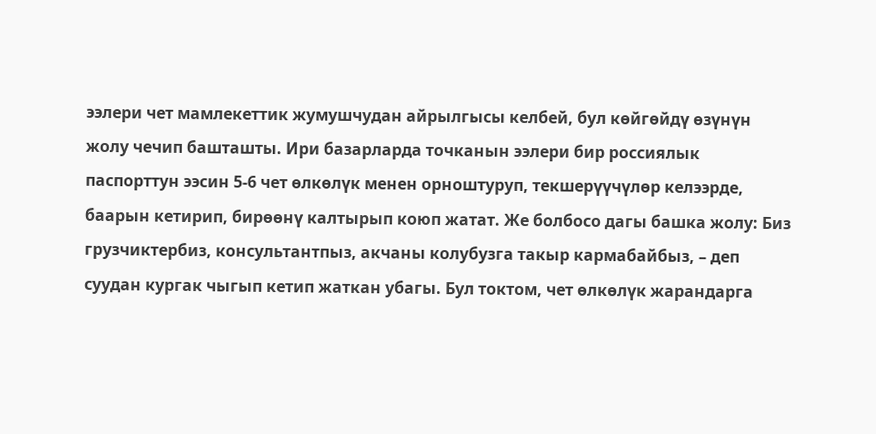ээлери чет мамлекеттик жумушчудан айрылгысы келбей, бул көйгөйдү өзүнүн жолу чечип башташты. Ири базарларда точканын ээлери бир россиялык паспорттун ээсин 5-6 чет өлкөлүк менен орноштуруп, текшерүүчүлөр келээрде, баарын кетирип, бирөөнү калтырып коюп жатат. Же болбосо дагы башка жолу: Биз грузчиктербиз, консультантпыз, акчаны колубузга такыр кармабайбыз, – деп суудан кургак чыгып кетип жаткан убагы. Бул токтом, чет өлкөлүк жарандарга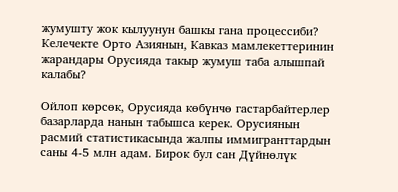жумушту жок кылуунун башкы гана процессиби? Келечекте Орто Азиянын, Кавказ мамлекеттеринин жарандары Орусияда такыр жумуш таба алышпай калабы?

Ойлоп көрсөк, Орусияда көбүнчө гастарбайтерлер базарларда нанын табышса керек. Орусиянын расмий статистикасында жалпы иммигранттардын саны 4-5 млн адам. Бирок бул сан Дүйнөлүк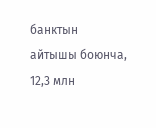банктын айтышы боюнча, 12,3 млн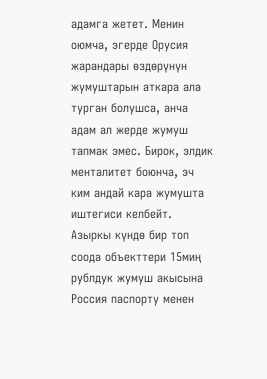адамга жетет. Менин оюмча, эгерде Орусия жарандары өздөрүнүн жумуштарын аткара ала турган болушса, анча адам ал жерде жумуш тапмак эмес. Бирок, элдик менталитет боюнча, эч ким андай кара жумушта иштегиси келбейт. Азыркы күндө бир топ соода объекттери 15миң рублдук жумуш акысына Россия паспорту менен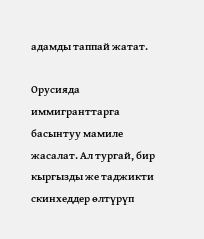адамды таппай жатат.

Орусияда  иммигранттарга басынтуу мамиле жасалат. Ал тургай, бир кыргызды же таджикти скинхеддер өлтүрүп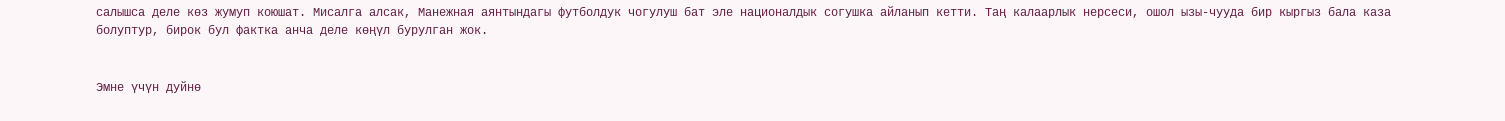салышса деле көз жумуп коюшат. Мисалга алсак, Манежная аянтындагы футболдук чогулуш бат эле националдык согушка айланып кетти. Таң калаарлык нерсеси, ошол ызы-чууда бир кыргыз бала каза болуптур, бирок бул фактка анча деле көңүл бурулган жок.


Эмне үчүн дуйнө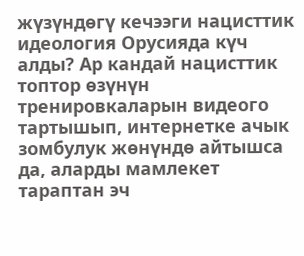жүзүндөгү кечээги нацисттик идеология Орусияда күч алды? Ар кандай нацисттик топтор өзүнүн тренировкаларын видеого тартышып, интернетке ачык зомбулук жөнүндө айтышса да, аларды мамлекет тараптан эч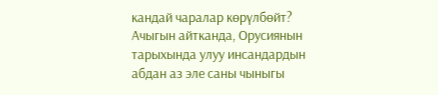кандай чаралар көрүлбөйт? Ачыгын айтканда, Орусиянын тарыхында улуу инсандардын абдан аз эле саны чыныгы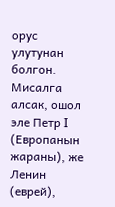орус улутунан болгон. Мисалга алсак, ошол эле Петр I (Европанын жараны), же Ленин (еврей),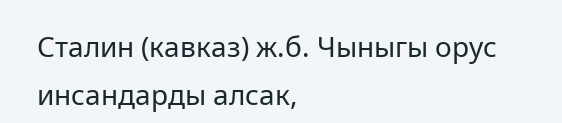Сталин (кавказ) ж.б. Чыныгы орус инсандарды алсак,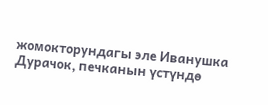жомокторундагы эле Иванушка Дурачок, печканын үстүндө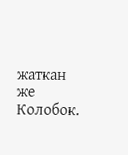жаткан же Колобок.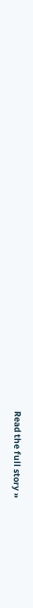Read the full story »